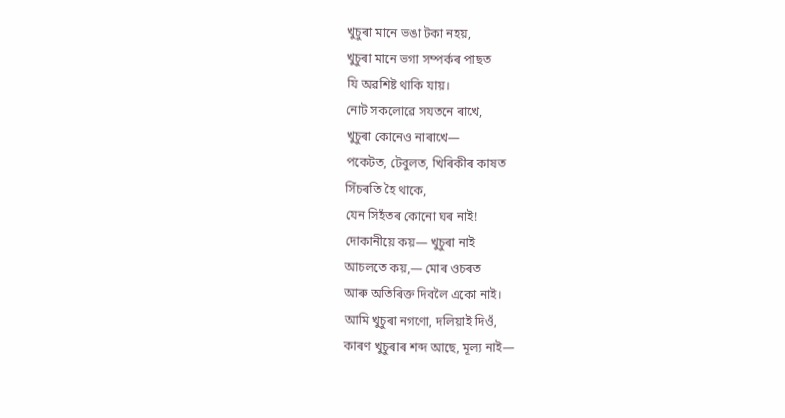খুচুৰা মানে ভঙা টকা নহয়,
খুচুৰা মানে ভগা সম্পৰ্কৰ পাছত
যি অৱশিষ্ট থাকি যায়।
নোট সকলোৱে সযতনে ৰাখে,
খুচুৰা কোনেও নাৰাখে—
পকেটত, টেবুলত, খিৰিকীৰ কাষত
সিঁচৰতি হৈ থাকে,
যেন সিহঁতৰ কোনো ঘৰ নাই!
দোকানীয়ে কয়— খুচুৰা নাই
আচলতে কয়,— মোৰ ওচৰত
আৰু অতিৰিক্ত দিবলৈ একো নাই।
আমি খুচুৰা নগণো, দলিয়াই দিওঁ,
কাৰণ খুচুৰাৰ শব্দ আছে, মূল্য নাই—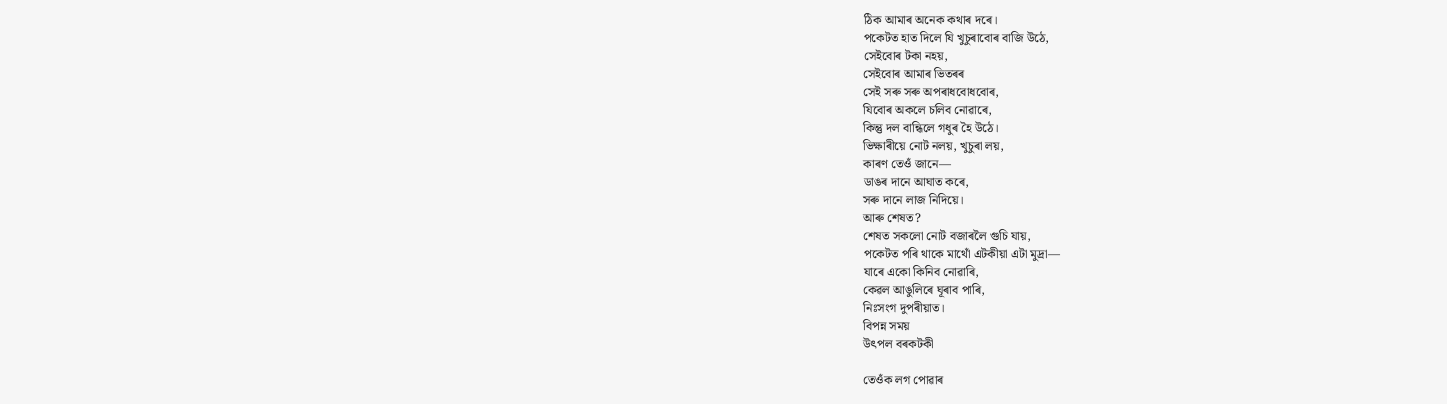ঠিক আমাৰ অনেক কথাৰ দৰে।
পকেটত হাত দিলে যি খুচুৰাবোৰ বাজি উঠে,
সেইবোৰ টকা নহয়,
সেইবোৰ আমাৰ ভিতৰৰ
সেই সৰু সৰু অপৰাধবোধবোৰ,
যিবোৰ অকলে চলিব নোৱাৰে,
কিন্তু দল বান্ধিলে গধুৰ হৈ উঠে।
ভিক্ষাৰীয়ে নোট নলয়, খুচুৰা লয়,
কাৰণ তেওঁ জানে—
ডাঙৰ দানে আঘাত কৰে,
সৰু দানে লাজ নিদিয়ে।
আৰু শেষত?
শেষত সকলো নোট বজাৰলৈ গুচি যায়,
পকেটত পৰি থাকে মাথোঁ এটকীয়া এটা মুদ্ৰা—
যাৰে একো কিনিব নোৱাৰি,
কেৱল আঙুলিৰে ঘূৰাব পাৰি,
নিঃসংগ দুপৰীয়াত।
বিপন্ন সময়
উৎপল বৰকটকী

তেওঁক লগ পোৱাৰ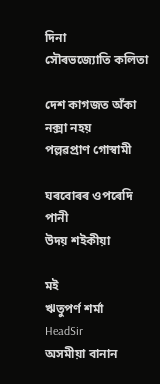দিনা
সৌৰভজ্যোতি কলিতা

দেশ কাগজত অঁকা নক্সা নহয়
পল্লৱপ্ৰাণ গোস্বামী

ঘৰবোৰৰ ওপৰেদি পানী
উদয় শইকীয়া

মই
ঋতুপৰ্ণ শৰ্মা
HeadSir
অসমীয়া বানান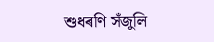শুধৰণি সঁজুলি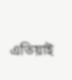এতিয়াই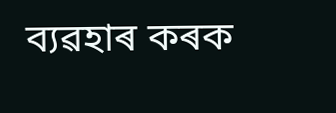ব্যৱহাৰ কৰক